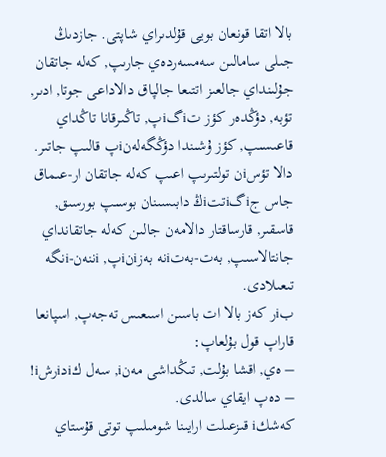بالا اتقا قونعان بويى قۇلدىراي شاپتى. جازدىڭ جىلى سامالىن سەمسەردەي جارىپ, كەلە جاتقان جۇلىنداي جالعىز اتتىعا جالپاق دالاداعى جوتا, ادىر, تؤبە, دؤڭدەر كؤز تiگiپ, تاڭىرقانا تاڭداي قاعىسىپ, كؤز ۇشىندا دؤڭگەلەنiپ قالىپ جاتىر.
دالا تؤسiن تولتىرىپ اعىپ كەلە جاتقان ار-عىماق جاس جiگiتتiڭ دابىسىنان بوسىپ بورسىق, قاسقىر, قارساقتار دالامەن جالىن كەلە جاتقانداي جانتالاسىپ, بەت-بەتiنە بەزiنiپ, iننەن-iنگە تىعىلادى.
بiر كەز بالا ات باسىن اسىعىس تەجەپ, اسپانعا قاراپ قول بۇلعاپ:
– ەي, اقشا بۇلت, تىڭداشى مەنi, سەل كiدiرشi! – دەپ ايقاي سالدى.
كەشكi قىزعىلت ارايىنا شومىلىپ توتى قۇستاي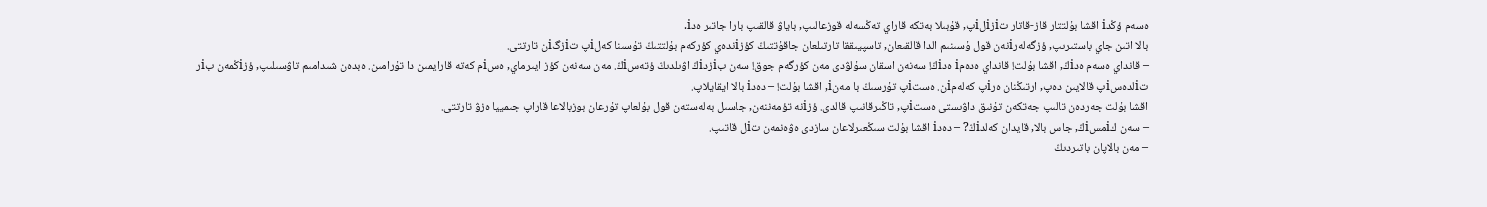ەسەم ؤڭدi اقشا بۇلتتار قاز-قاتار تiزiلiپ, قۇبىلا بەتكە قاراي تەڭسەلە قوزعالىپ, باياۋ قالقىپ بارا جاتىر ەدi.
بالا اتىن جاي باستىرىپ, ؤزگەلەرiنەن قول ۇسىنىم الدا قالقىعان, تاسپيىققا تارتىلعان جاقۇتتىڭ كؤزiندەي كؤركەم بۇلتتىڭ تۇسىنا كەلiپ تiزگiن تارتتى.
– قانداي ەسەم ەدiڭ, اقشا بۇلت! قانداي ەدەمi ەدiڭ! سەنەن اسقان سۇلۋدى مەن كؤرگەم جوق! سەن بiزدiڭ اۋىلدىڭ ؤتەسiڭ. مەن سەنەن كؤز ايىرماي, ەسiم كەتە قارايمىن دا تۇرامىن. ەبدەن شىدامىم تاۋسىلىپ, ؤزiڭمەن بiر تiلدەسiپ قالايىن دەپ, ارتىڭنان ەرiپ كەلەمiن. ەستiپ تۇرسىڭ با مەنi, اقشا بۇلت! – دەدi بالا ايقايلاپ.
اقشا بۇلت جەردەن تالىپ جەتكەن تۇنىق داۋىستى ەستiپ, تاڭىرقانىپ قالدى. ؤزiنە تؤمەننەن, جاسىل بەلەستەن قول بۇلعاپ تۇرعان بوزبالاعا قاراپ جىمييا ەزۋ تارتتى.
– سەن كiمسiڭ, جاس بالا, قايدان كەلدiڭ? – دەدi اقشا بۇلت سىڭعىرلاعان سازدى ەۋەنمەن تiل قاتىپ.
– مەن بالاپان باتىردىڭ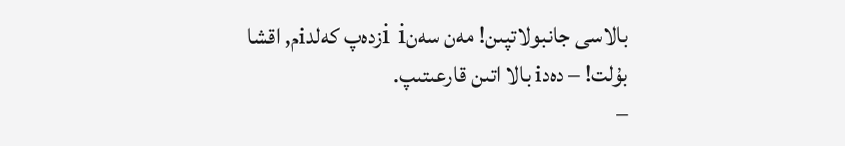بالاسى جانبولاتپىن! مەن سەنi iزدەپ كەلدiم, اقشا بۇلت! – دەدi بالا اتىن قارعىتىپ.
–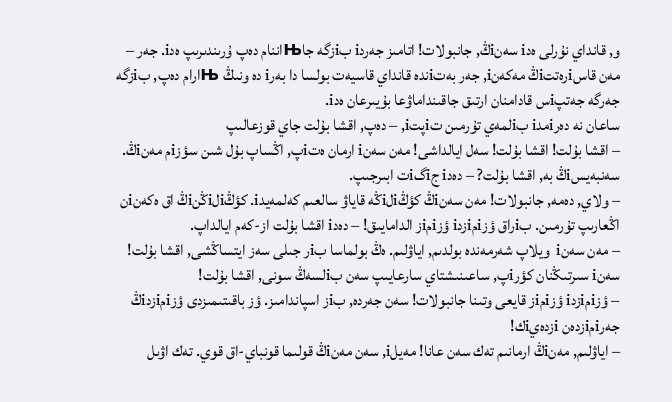و, قانداي نۇرلى ەدi سەنiڭ, جانبولات! اتامىز جەردi بiزگە جاњاننام دەپ ۇرىندىرىپ ەدi. جەر – مەن قاسiرەتتiڭ مەكەنi, جەر بەتiندە قانداي قاسيەت بولسا دا بەرi دە ونىڭ њارام دەپ, بiزگە جەرگە جەتپiس قادامنان ارتىق جاقىنداماۋعا بۇيىرعان ەدi.
ساعان نە دەرiمدi بiلمەي تۇرمىن تiپتi, – دەپ, اقشا بۇلت جاي قوزعالىپ
– اقشا بۇلت! اقشا بۇلت! سەل ايالداشى! مەن سەنi ارمان ەتiپ, اڭساپ بۇل شىن سؤزiم مەنiڭ. سەنبەيسiڭ بە, اقشا بۇلت? – دەدi جiگiت ابىرجىپ.
– ولاي, دەمە, جانبولات! مەن سەنiڭ كؤڭiلiڭە قاياۋ سالعىم كەلمەيدi. كؤڭiلiڭنiڭ اق ەكەنiن اڭعارىپ تۇرمىن. بiراق ؤزiمiزدi ؤزiمiز الدامايىق! – دەدi اقشا بۇلت از-كەم ايالداپ.
– مەن سەنi  ويلاپ شەرمەندە بولدىم, اياۋلىم. ەڭ بولماسا بiر جىلى سەز ايتساڭشى, اقشا بۇلت! سەنi سىرتىڭنان كؤرiپ, ساعىنىشتاي سارعايىپ سەن بiلسەڭ سونى, اقشا بۇلت!
– ؤزiمiزدi ؤزiمiز قايعى وتىنا جانبولات! سەن جەردە, بiز اسپاندامىز. ؤز باقىتىمىزدى ؤزiمiزدiڭ جەرiمiزدەن iزدەيiك!
– اياۋلىم, مەنiڭ ارمانىم تەك سەن عانا! مەيلi, سەن مەنiڭ قولىما قونباي-اق قوي. تەك اۋىل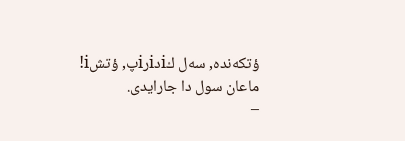ؤتكەندە, سەل كiدiرiپ, ؤتشi! ماعان سول دا جارايدى.
–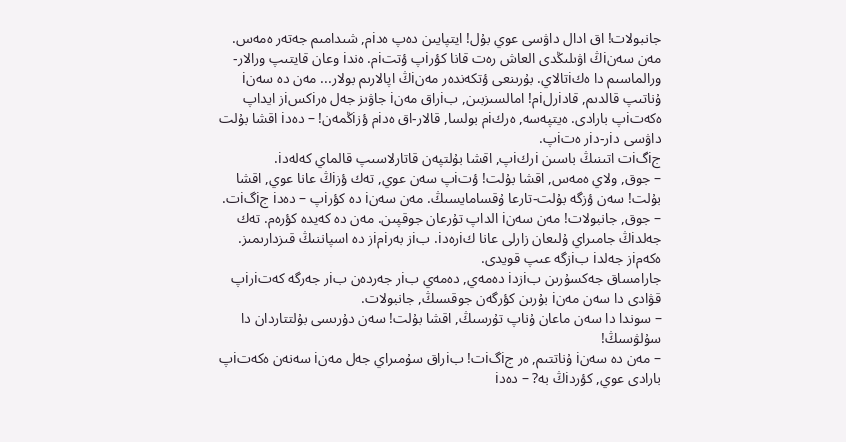جانبولات! اق ادال داۋسى عوي بۇل! ايتپايىن دەپ ەدiم, شىدامىم جەتەر ەمەس. مەن سەنiڭ اۋىلىڭدى العاش رەت قانا كؤرiپ ؤتتiم. ەندi وعان قايتىپ ورالار-ورالماسىم دا ەكiتالاي. بۇرىنعى ؤتكەندەر مەنiڭ اپالارىم بولار... مەن دە سەنi ۇناتىپ قالدىم, قادiرلiم! امالسىزبىن, بiراق مەنi جاۋىز جەل ەرiكسiز ايداپ ەكەتiپ بارادى. ەيتپەسە, ەركiم بولسا, قالار-اق ەدiم ؤزiڭمەن! – دەدi اقشا بۇلت داۋسى دiر-دiر ەتiپ.
جiگiت اتىنىڭ باسىن iركiپ, اقشا بۇلتپەن قاتارلاسىپ قالماي كەلەدi.
– جوق, ولاي ەمەس, اقشا بۇلت! ؤتiپ سەن عوي, تەك ؤزiڭ عانا عوي, اقشا بۇلت! سەن ؤزگە بۇلت-تارعا ۇقسامايسىڭ. مەن سەنi دە كؤرiپ – دەدi جiگiت.
– جوق, جانبولات! مەن سەنi الداپ تۇرعان جوقپىن. مەن دە كەيدە كؤرەم. تەك جەلدiڭ جامىراي ۇلىعان زارلى عانا كiرەدi. بiز بەرiمiز دە اسپاننىڭ قىزدارىمىز. ەكەمiز جەلدi بiزگە عىپ قويدى.
جارامساق جەكسۇرىن بiزدi دەمەي, دەمەي بiر جەردەن بiر جەرگە كەتiرiپ قۋادى دا سەن مەنi بۇرىن كؤرگەن جوقسىڭ, جانبولات.
– سوندا دا سەن ماعان ۇناپ تۇرسىڭ, اقشا بۇلت! سەن دۇرىسى بۇلتتاردان دا سۇلۋسىڭ!
– مەن دە سەنi ۇناتتىم, ەر جiگiت! بiراق سۇمىراي جەل مەنi سەنەن ەكەتiپ بارادى عوي, كؤردiڭ بە? – دەدi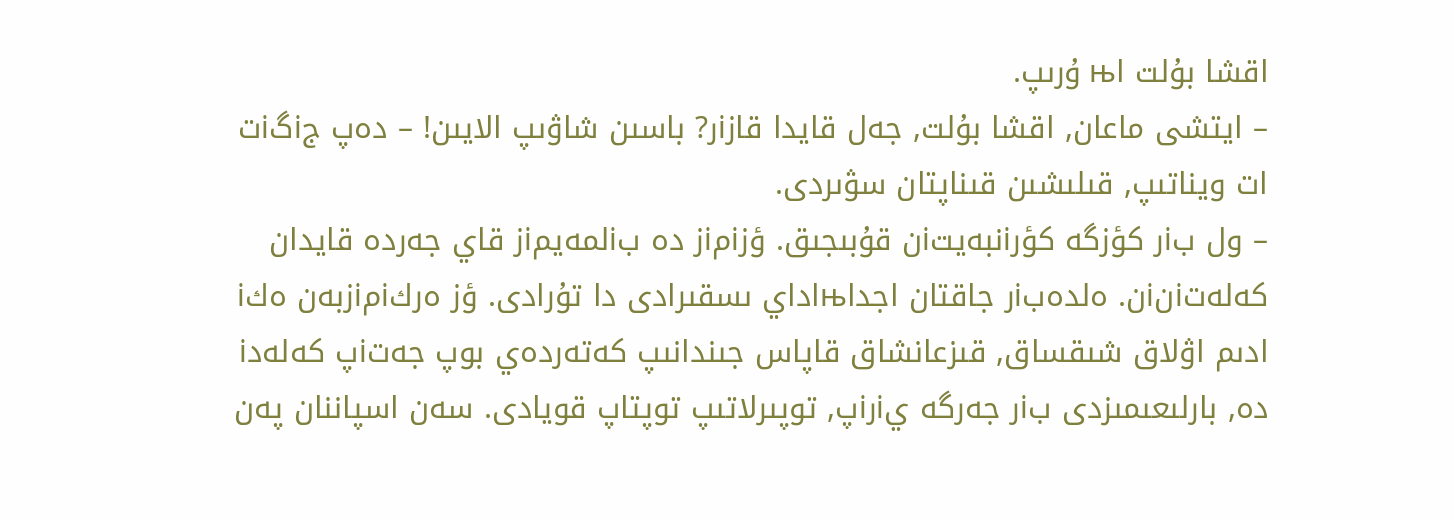اقشا بۇلت اњ ۇرىپ.
– ايتشى ماعان, اقشا بۇلت, جەل قايدا قازiر? باسىن شاۋىپ الايىن! – دەپ جiگiت ات ويناتىپ, قىلىشىن قىناپتان سۋىردى.
– ول بiر كؤزگە كؤرiنبەيتiن قۇبىجىق. ؤزiمiز دە بiلمەيمiز قاي جەردە قايدان كەلەتiنiن. ەلدەبiر جاقتان اجداњاداي ىسقىرادى دا تۇرادى. ؤز ەركiمiزبەن ەكi ادىم اۋلاق شىقساق, قىزعانشاق قاپاس جىندانىپ كەتەردەي بوپ جەتiپ كەلەدi دە, بارلىعىمىزدى بiر جەرگە يiرiپ, توپىرلاتىپ توپتاپ قويادى. سەن اسپاننان پەن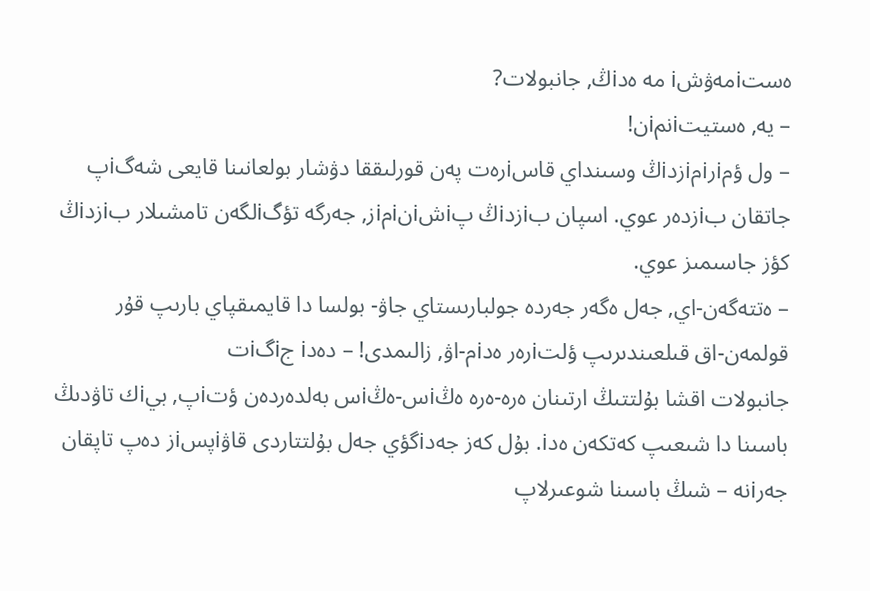ەستiمەۋشi مە ەدiڭ, جانبولات?
– يە, ەستيتiنمiن!
– ول ؤمiرiمiزدiڭ وسىنداي قاسiرەت پەن قورلىققا دۋشار بولعانىنا قايعى شەگiپ جاتقان بiزدەر عوي. اسپان بiزدiڭ پiشiنiمiز, جەرگە تؤگiلگەن تامشىلار بiزدiڭ كؤز جاسىمىز عوي.
– ەتتەگەن-اي, جەل ەگەر جەردە جولبارىستاي جاۋ- بولسا دا قايمىقپاي بارىپ قۇر قولمەن-اق قىلعىندىرىپ ؤلتiرەر ەدiم-اۋ, زالىمدى! – دەدi جiگiت
جانبولات اقشا بۇلتتىڭ ارتىنان ەرە-ەرە ەڭiس-ەڭiس بەلدەردەن ؤتiپ, بيiك تاۋدىڭ باسىنا دا شىعىپ كەتكەن ەدi. بۇل كەز جەدiگؤي جەل بۇلتتاردى قاۋiپسiز دەپ تاپقان جەرiنە – شىڭ باسىنا شوعىرلاپ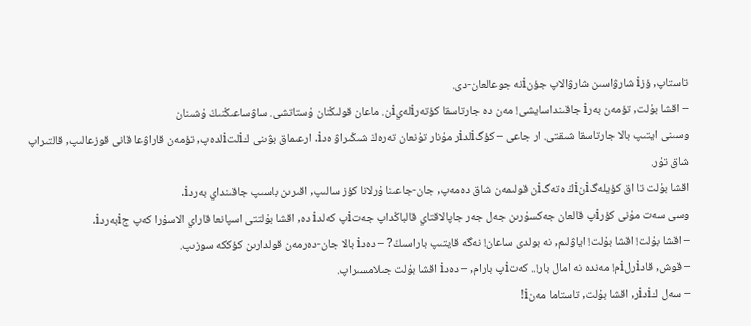تاستاپ, ؤزi شارۋاسىن شارۋالاپ جؤنiنە جوعالعان-دى.
– اقشا بۇلت, تؤمەن بەرi جاقىنداسايشى! مەن دە جارتاسقا كؤتەرiلەيiن. ماعان قولىڭنان ۇستاتشى. ساۋساعىڭنىڭ ۇشىنان
وسىنى ايتىپ بالا جارتاسقا شىقتى. ار جاعى – كؤگiلدiر مۇنار تۇنعان تەرەڭ شىڭىراۋ ەدi. ارعىماق بۋىنى كiلتiلدەپ, تؤمەن قاراۋعا قانى قوزعالىپ, قالتىراپ شاق تۇر.
اقشا بۇلت تا اق كؤيلەگiنiڭ ەتەگiن قولىمەن شاق دەمەپ, جان-جاعىنا ۇرلانا كؤز سالىپ, اقىرىن باسىپ جاقىنداي بەردi.
وسى سەت مۇنى كؤرiپ قالعان جەكسۇرىن جەل جەر جاپالاقتاي قالباڭداپ جەتiپ كەلدi دە, اقشا بۇلتتى اسپانعا قاراي الاسۇرا كەپ جiبەردi.
– اقشا بۇلت! اقشا بۇلت! اياۋلىم, نە بولدى ساعان! نەگە قايتىپ باراسىڭ? – دەدi بالا جان-دەرمەن قولدارىن كؤككە سوزىپ.
– قوش, قادiرلiم! مەندە نە امال بار!.. كەتiپ بارام, – دەدi اقشا بۇلت جىلامسىراپ.
– سەل كiدiر, اقشا بۇلت, تاستاما مەنi!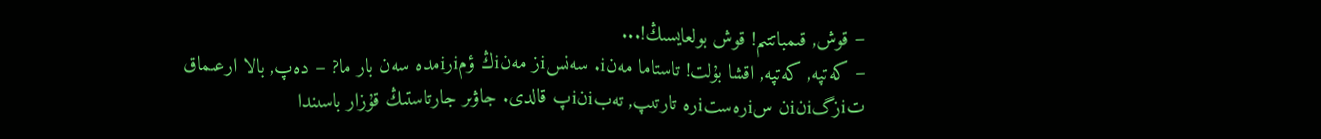– قوش, قىمباتتىم! قوش بولعايسىڭ!...
– كەتپە, كەتپە, اقشا بۇلت! تاستاما مەنi. سەنسiز مەنiڭ ؤمiرiمدە سەن بار ما? – دەپ, بالا ارعىماق تiزگiنiن سiرەستiرە تارتىپ, تەبiنiپ قالدى. جاۋىر جارتاستىڭ قۇزار باسىندا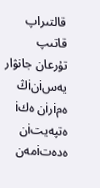قالتىراپ قاتىپ تۇرعان جانۋار يەسiنiڭ ەمiرiن ەكi ەتپەيتiن ەدەتiمەن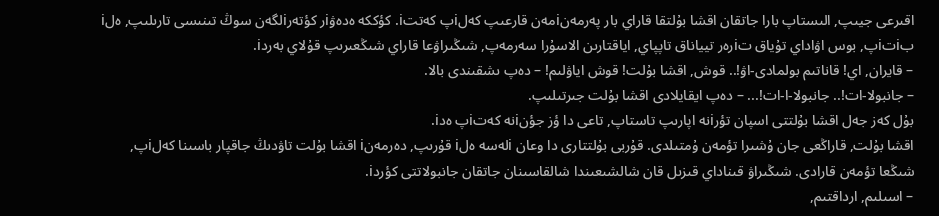اقىرعى جيىپ, الىستاپ بارا جاتقان اقشا بۇلتقا قاراي بار پەرمەنiمەن قارعىپ كەلiپ كەتتi. كؤككە ەدەۋiر كؤتەرiلگەن سوڭ تىنىسى تارىلىپ, ەلi بiتiپ, بوس اۋاداي تۇياق تiرەر تيياناق تاپپاي, اياقتارىن الاسۇرا سەرمەپ, شىڭىراۋعا قاراي شىڭعىرىپ قۇلاي بەردi.
– قايران, اي! قاناتىم بولمادى-اۋ!.. قوش, اقشا بۇلت! قوش اياۋلىم! – دەپ ىشقىندى بالا.
– جانبولا-ات!.. جانبولا-ا-ات!... – دەپ ايقايلادى اقشا بۇلت جىرتىلىپ.
بۇل كەز جەل اقشا بۇلتتى اسپان تؤرiنە اپارىپ تاستاپ, تاعى دا ؤز جؤنiنە كەتiپ ەدi.
اقشا بۇلت, قاراڭعى جان ۇشىرا تؤمەن ۇمتىلدى. قۇربى بۇلتتارى دا وعان iلەسە ەلi قۇرىپ, دەرمەنi اقشا بۇلت تاۋدىڭ جاقپار باسىنا كەلiپ, شىڭعا تؤمەن قارادى. شىڭىراۋ قىناداي قىزىل قان شالشىعىندا شالقاسىنان جاتقان جانبولاتتى كؤردi.
– اسىلىم, ارداقتىم,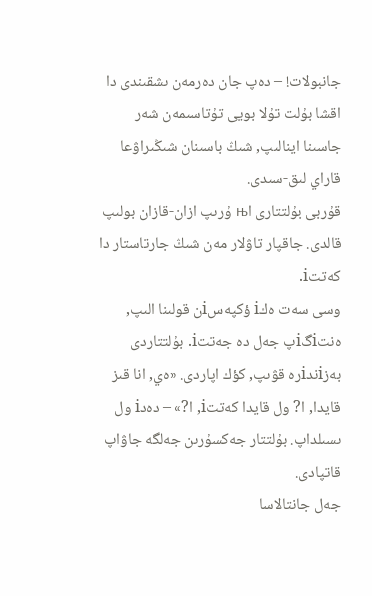جانبولات! – دەپ جان دەرمەن ىشقىندى دا اقشا بۇلت تۇلا بويى تۇتاسىمەن شەر جاسىنا اينالىپ, شىڭ باسىنان شىڭىراۋعا قاراي لىق-سىدى.
قۇربى بۇلتتارى اњ ۇرىپ ازان-قازان بولىپ قالدى. جاقپار تاۋلار مەن شىڭ جارتاستار دا كەتتi.
وسى سەت ەكi ؤكپەسiن قولىنا الىپ, ەنتiگiپ جەل دە جەتتi. بۇلتتاردى بەزiندiرە قۋىپ, كؤك اپاردى. «ەي, انا قىز قايدا, ا? ول قايدا كەتتi, ا?» – دەدi ول ىسىلداپ. بۇلتتار جەكسۇرىن جەلگە جاۋاپ قاتپادى.
جەل جانتالاسا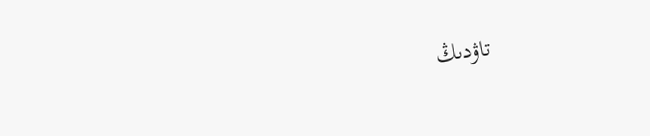تاۋدىڭ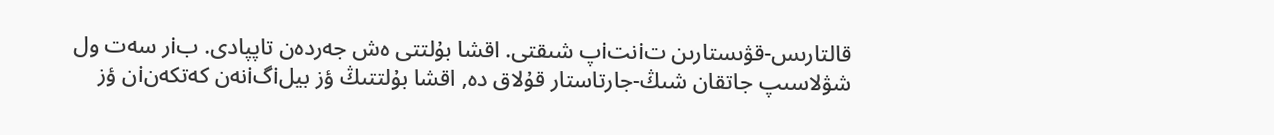قالتارىس-قۋىستارىن تiنتiپ شىقتى. اقشا بۇلتتى ەش جەردەن تاپپادى. بiر سەت ول شۋلاسىپ جاتقان شىڭ-جارتاستار قۇلاق دە, اقشا بۇلتتىڭ ؤز بيلiگiنەن كەتكەنiن ؤز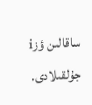ساقالىن ؤزi جۇلقىلادى.